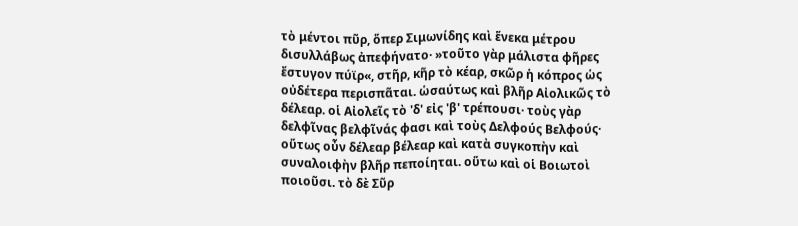τὸ μέντοι πῦρ, ὅπερ Σιμωνίδης καὶ ἕνεκα μέτρου δισυλλάβως ἀπεφήνατο· »τοῦτο γὰρ μάλιστα φῆρες ἔστυγον πύϊρ«, στῆρ, κῆρ τὸ κέαρ, σκῶρ ἡ κόπρος ὡς οὐδέτερα περισπᾶται. ὡσαύτως καὶ βλῆρ Αἰολικῶς τὸ δέλεαρ. οἱ Αἰολεῖς τὸ 'δ' εἰς 'β' τρέπουσι· τοὺς γὰρ δελφῖνας βελφῖνάς φασι καὶ τοὺς Δελφούς Βελφούς· οὕτως οὖν δέλεαρ βέλεαρ καὶ κατὰ συγκοπὴν καὶ συναλοιφὴν βλῆρ πεποίηται. οὕτω καὶ οἱ Βοιωτοὶ ποιοῦσι. τὸ δὲ Σῦρ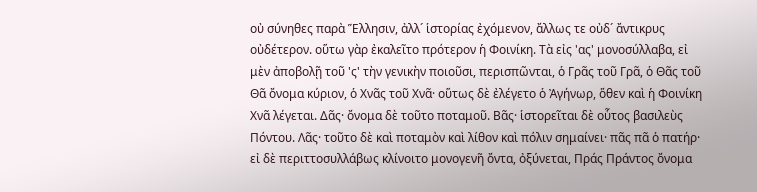οὐ σύνηθες παρὰ Ἕλλησιν, ἀλλ´ ἱστορίας ἐχόμενον, ἄλλως τε οὐδ´ ἄντικρυς οὐδέτερον. οὕτω γὰρ ἐκαλεῖτο πρότερον ἡ Φοινίκη. Τὰ εἰς 'ας' μονοσύλλαβα, εἰ μὲν ἀποβολῇ τοῦ 'ς' τὴν γενικὴν ποιοῦσι, περισπῶνται, ὁ Γρᾶς τοῦ Γρᾶ, ὁ Θᾶς τοῦ Θᾶ ὄνομα κύριον, ὁ Χνᾶς τοῦ Χνᾶ· οὕτως δὲ ἐλέγετο ὁ Ἀγήνωρ, ὅθεν καὶ ἡ Φοινίκη Χνᾶ λέγεται. Δᾶς· ὄνομα δὲ τοῦτο ποταμοῦ. Βᾶς· ἱστορεῖται δὲ οὗτος βασιλεὺς Πόντου. Λᾶς· τοῦτο δὲ καὶ ποταμὸν καὶ λίθον καὶ πόλιν σημαίνει· πᾶς πᾶ ὁ πατήρ· εἰ δὲ περιττοσυλλάβως κλίνοιτο μονογενῆ ὄντα, ὀξύνεται, Πράς Πράντος ὄνομα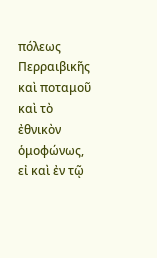πόλεως Περραιβικῆς καὶ ποταμοῦ καὶ τὸ ἐθνικὸν ὁμοφώνως, εἰ καὶ ἐν τῷ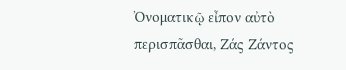Ὀνοματικῷ εἶπον αὐτὸ περισπᾶσθαι, Ζάς Ζάντος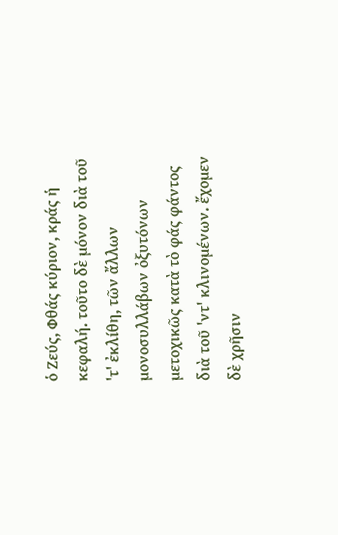ὁ Ζεύς, Φθάς κύριον, κράς ἡ κεφαλή. τοῦτο δὲ μόνον διὰ τοῦ 'τ' ἐκλίθη, τῶν ἄλλων μονοσυλλάβων ὀξυτόνων μετοχικῶς κατὰ τὸ φάς φάντος διὰ τοῦ 'ντ' κλινομένων. ἔχομεν δὲ χρῆσιν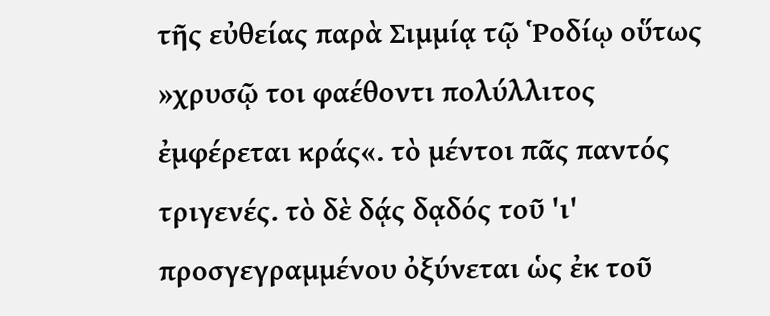τῆς εὐθείας παρὰ Σιμμίᾳ τῷ Ῥοδίῳ οὕτως »χρυσῷ τοι φαέθοντι πολύλλιτος ἐμφέρεται κράς«. τὸ μέντοι πᾶς παντός τριγενές. τὸ δὲ δᾴς δᾳδός τοῦ 'ι' προσγεγραμμένου ὀξύνεται ὡς ἐκ τοῦ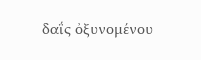δαΐς ὀξυνομένου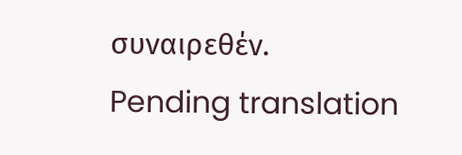συναιρεθέν.
Pending translation